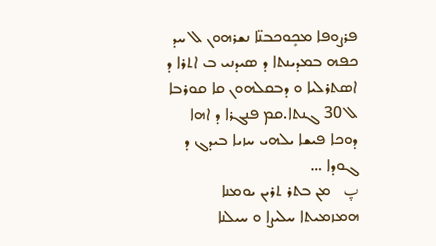ܦܪܨܘܦܐ ܡܟܻܘܟܒܢ̈ܐ ܢܫܪܗܘܢ ܠ ܚܕ ܟܦܗ ܒܡܕܝܢܬܐ ܕ ܣܝܕܢܝ ܒ ܐܬܪܐ ܕ ܐܣܬܪܠܝܐ ܘ ܕܒܩܠܗܘܢ ܩܐ ܩܘܪܒܐ ܠ 30 ܓܢܬܐ.ܩܡ ܦܢܓܪܐ ܕ ܐܗܐ ܕܘܟܐ ܦܝܫܐ ܝܠܗܝ ܚܙܝܐ ܒܝܕܓ ܕ ܓܘܕܐ …
پ   ܡܢ ܒܬܪ ܬܪܝܢ ܝܘܡܢܐ ܗܡܙܡܝܬܐ ܚܠܝܨܐ ܘ ܚܝܠܢܐ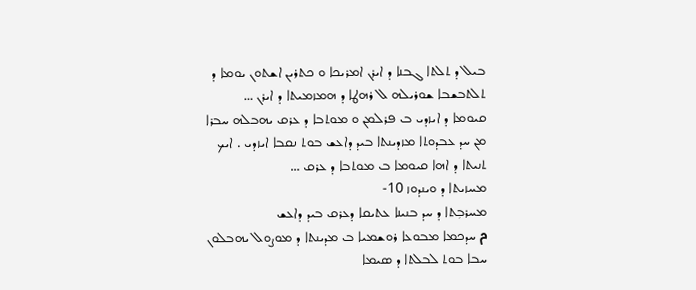ܒܝܠ ܕ ܬܠܬܐ ܓܒܢܐ ܕ ܐܝܪܢ ܐܡܪܝܟܐ ܘ ܟܬܪܝܢ ܐܫܬܘܢ ܝܘܡܐ ܕ ܬܠܬܒܫܒܐ ܫܘܪܝܠܗ ܠ ܪܗܛܐ ܕ ܗܡܙܡܝܬܐ ܕ ܐܝܪܢ …
ܩܝܘܡܐ ܕ ܐܝܙܕܝ ܒ ܦܪܠܡܢ ܘ ܡܘܬܒܐ ܕ ܥܪܩ ܝܗܒܠܗ ܚܒܪܐ ܡܢ ܚܕ ܥܒܕܘܬܐ ܡܙܕܝܢܬܐ ܒܝܕ ܕܐܥܫ ܒܘܬ ܢܩܒܐ ܐܝܙܕܝ . ܐܝܟ ܬܢܝܬܐ ܕ ܐܗܐ ܩܝܘܡܐ ܒ ܡܘܬܒܐ ܕ ܥܪܩ …
ܡܚܙܝܬܐ ܕ ܘܝܢܕܘܙ 10-
ܡܚܪܒܼܬܐ ܕ ܚܕ ܒܢܝܢܐ ܥܬܝܩܐ ܕܥܪܩ ܒܝܕ ܕܐܥܫ
م ܚܕܟܡܐ ܡܒܘܥܐ ܪܘܫܡܝܐ ܒ ܡܕܝܢܬܐ ܕ ܡܘܨܘܠ ܝܗܒܠܘܢ ܚܒܐ ܒܘܬ ܠܒܠܬܐ ܕ ܣܝܡܐ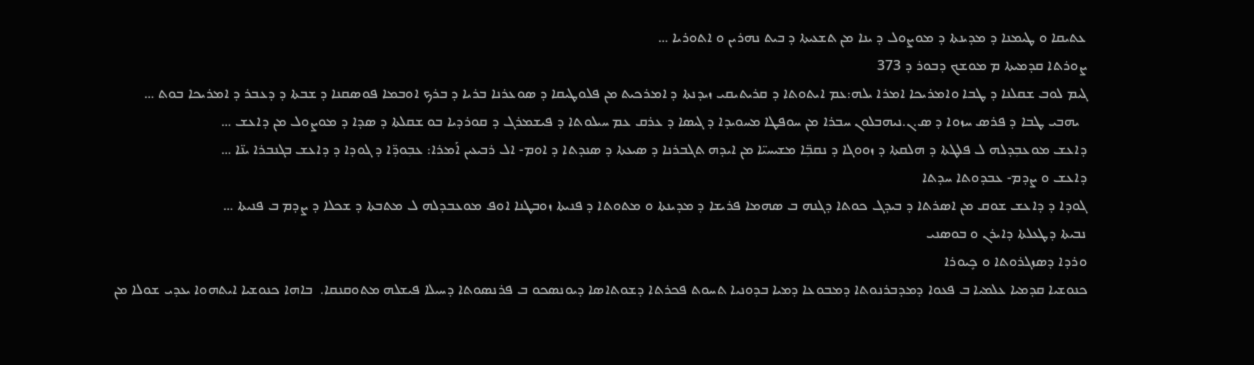ܥܬܝܩܐ ܘ ܛܝܡܢܐ ܕ ܡܕܝܢܬܐ ܕ ܡܘܨܘܠ ܕ ܝܢܐ ܡܢ ܬܫܥܝܬܐ ܕ ܒܝܬ ܢܗܪܝܢ ܘ ܐܬܘܪܝܐ …
ܨܘܪܬܐ ܩܕܡܝܬܐ ܡ ܡܘܫܟ ܕܒܘܪ ܕ 373
ܓܝܡ ܠܘܒ ܫܩܠܢܐ ܕ ܛܒܐ ܘܐܡܪܝܟܐ ܐܡܪܐ ܝܠܗ:ܥܡ ܐܝܬܘܬܐ ܕ ܩܪܝܬܝܩܝ ܙܝܕܢܬܐ ܕ ܐܡܪܟܝܬ ܡܢ ܦܠܘܛܝܩܐ ܕ ܣܘܥܪܢܐ ܒܪܝܐ ܕ ܒܪܟ ܐܘܒܡܐ ܦܘܣܩܢܐ ܕ ܫܒܬܐ ܕ ܕܥܒܪ ܕ ܐܡܪܝܟܐ ܒܘܬ …
  ܝܗܒܝ ܛܒܐ ܕ ܦܪܣ ܚܙܘܐ ܕ ܣ.ܢ.ܢܝܗܒܠܘܢ ܚܒܪܐ ܡܢ ܚܘܦܛܐ ܡܚܘܝܕܐ ܕ ܓܝܣܐ ܕ ܥܪܩ ܥܡ ܚܝܠܘܬܐ ܕ ܦܝܫܡܪܓ ܕ ܩܘܪܕܝܐ ܒܘ ܫܩܠܬܐ ܕ ܣܕܐ ܕ ܡܘܨܘܠ ܡܢ ܕܐܥܫ …
ܕܐܥܫ ܡܘܥܒܼܕܠܗ ܠ ܦܠܛܬܐ ܕ ܗܠܩܬܐ ܕ ܙܘܘܓܐ ܕ ܢܩܒܼ̈ܐ ܡܫܝܚܝ̈ܐ ܡܢ ܐܝܕܗ ܬܓܒܪܢܐ ܕ ܣܝܥܬܐ ܕ ܣܢܕܬܐ ܕ ܐܘܡ- ܐܠ ܪܒܝܥܝܢ ܐܰܡܪܐ: ܥܒܼܘܕ̈ܐ ܕ ܓܘܕܐ ܕ ܕܐܥܫ ܒܓܢܒܪܐ ܝܢ̈ܐ …
ܕܐܥܫ ܘ ܨܕܡ- ܥܒܕܘܬܐ ܚܕܬܐ
ܓܘܕܐ ܕ ܕܐܥܫ ܫܘܩ ܡܢ ܐܣܪܬܐ ܕ ܒܝܕܓ ܟܘܬܐ ܕܓܢܗ ܒ ܣܗܡܐ ܦܪܝܫܐ ܕ ܡܕܝܢܬܐ ܘ ܡܬܘܬܐ ܕ ܦܢܝܬܐ ܙܘܒܛܢܐ ܐܘܦ ܡܘܥܒܕܠܗ ܠ ܡܬܒܬܐ ܕ ܫܟܠܐ ܕ ܨܕܡ ܒ ܦܢܝܬܐ …
ܢܒܝܬܐ ܕܛܥܠܬܐ ܕܐܝܪܢ ܘ ܒܘܣܢܝ
ܘܪܕܐ ܕܣܙܓܪܘܬܐ ܘ ܟܻܝܘܪܐ
ܟܢܘܫܝܐ ܩܕܡܝܐ ܥܠܡܝܐ ܒ ܦܥܘܐ ܕܡܕܒܪܢܘܬܐ ܕܡܒܘܥܐ ܕܡܝܐ ܒܕܘܢܝܐ ܬܚܘܬ ܦܟܪܬܐ ܕܫܘܬܐܣܐ ܕܝܘܢܣܟܘ ܒ ܦܪܢܣܘܬܐ ܕܚܝܠܐ ܦܝܫܠܗ ܡܬܘܩܢܩܐ.  ܒܐܗܐ ܟܢܘܫܝܐ ܐܝܬܗܘܐ ܝܥܕܝ ܫܘܠܐ ܡܢ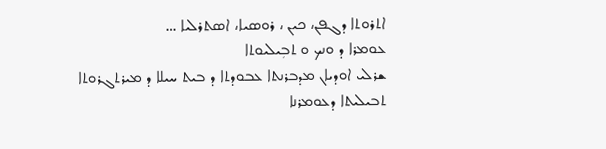ܐܬܪܘܬܐ ܕܓܦܢ، ܟܝܢ ، ܪܘܣܝܐ، ܐܣܬܪܠܝܐ …
ܥܘܡܪܐ ܕ ܘܢܟ ܘ ܬܒܼܝܠܝܘܬܐ
ܫܪܠܝ ܐܘܕܝܐܢ ܡܕܒܪܢܬܐ ܥܒܘܕܬܐ ܕ ܒܝܬ ܚܝܠܐ ܕ ܡܝܪܬܓܪܘܬܐ ܬܒܝܠܝܬܐ ܕܥܘܡܪܢܐ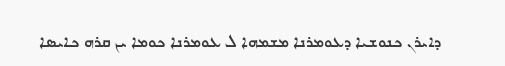ܕܐܝܪܢ ܟܢܘܫܝܐ ܕܥܘܡܪܢܐ ܡܫܡܗܐ ܠ ܥܘܡܪܢܐ ܟܘܡܐ ܝܢ ܩܪܗ ܟܐܝܣܐ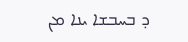ܕ ܒܚܒܫܐ ܝܢܐ ܡܢ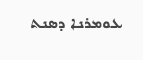ܥܘܡܪܢܐ ܕܣܢܬ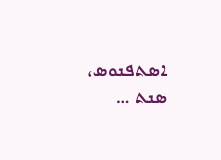ܐܣܬܦܢܘܣ، ܣܢܬ …